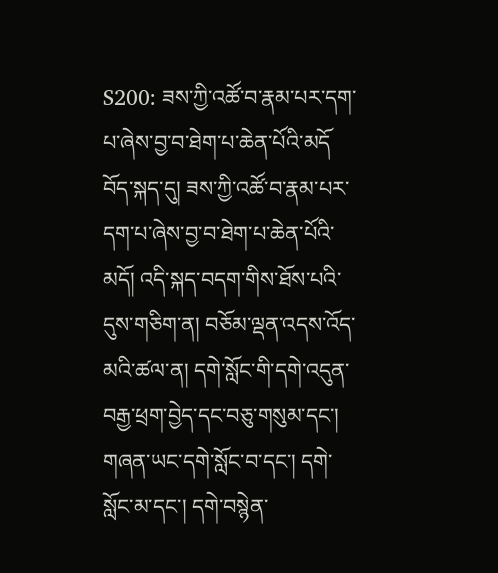S200: ཟས་ཀྱི་འཚོ་བ་རྣམ་པར་དག་པ་ཞེས་བྱ་བ་ཐེག་པ་ཆེན་པོའི་མདོ
བོད་སྐད་དུ། ཟས་ཀྱི་འཚོ་བ་རྣམ་པར་དག་པ་ཞེས་བྱ་བ་ཐེག་པ་ཆེན་པོའི་མདོ། འདི་སྐད་བདག་གིས་ཐོས་པའི་དུས་གཅིག་ན། བཅོམ་ལྡན་འདས་འོད་མའི་ཚལ་ན། དགེ་སློང་གི་དགེ་འདུན་བརྒྱ་ཕྲག་བྱེད་དང་བཅུ་གསུམ་དང་། གཞན་ཡང་དགེ་སློང་བ་དང་། དགེ་སློང་མ་དང་། དགེ་བསྙེན་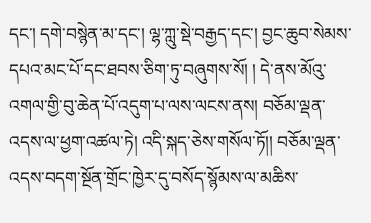དང་། དགེ་བསྙེན་མ་དང་། ལྷ་ཀླུ་སྡེ་བརྒྱད་དང་། བྱང་ཆུབ་སེམས་དཔའ་མང་པོ་དང་ཐབས་ཅིག་ཏུ་བཞུགས་སོ། ། དེ་ནས་མོའུ་འགལ་གྱི་བུ་ཆེན་པོ་འདུག་པ་ལས་ལངས་ནས། བཅོམ་ལྡན་འདས་ལ་ཕྱག་འཚལ་ཏེ། འདི་སྐད་ཅེས་གསོལ་ཏོ།། བཅོམ་ལྡན་འདས་བདག་སྔོན་གྲོང་ཁྱེར་དུ་བསོད་སྙོམས་ལ་མཆིས་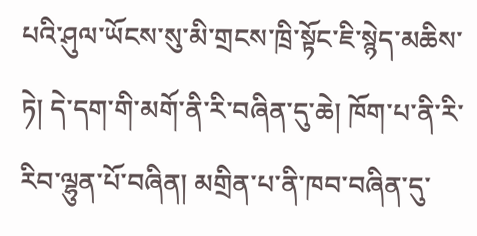པའི་ཤུལ་ཡོངས་སུ་མི་གྲངས་ཁྲི་སྟོང་ཇི་སྙེད་མཆིས་ཏེ། དེ་དག་གི་མགོ་ནི་རི་བཞིན་དུ་ཆེ། ཁོག་པ་ནི་རི་རིབ་ལྷུན་པོ་བཞིན། མགྲིན་པ་ནི་ཁབ་བཞིན་དུ་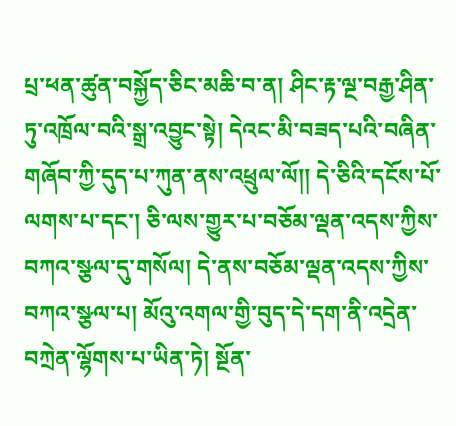པྲ་ཕན་ཚུན་བསྐྱོད་ཅིང་མཆི་བ་ན། ཤིང་རྟ་ལྔ་བརྒྱ་ཤིན་ཏུ་འཁྲོལ་བའི་སྒྲ་འབྱུང་སྟེ། དེའང་མི་བཟད་པའི་བཞིན་གཞོབ་ཀྱི་དུད་པ་ཀུན་ནས་འཕྲུལ་ལོ།། དེ་ཅིའི་དངོས་པོ་ལགས་པ་དང་། ཅི་ལས་གྱུར་པ་བཅོམ་ལྡན་འདས་ཀྱིས་བཀའ་སྩལ་དུ་གསོལ། དེ་ནས་བཅོམ་ལྡན་འདས་ཀྱིས་བཀའ་སྩལ་པ། མོའུ་འགལ་གྱི་བུད་དེ་དག་ནི་འདྲེན་བཀྲེན་ལྷོགས་པ་ཡིན་ཏེ། སྔོན་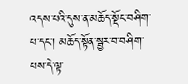འདས་པའི་དུས་ན་མཆོད་སྡོང་བཤིག་པ་དང་། མཆོད་སྟོན་སྦྱར་བ་བཤིག་པས་དེ་ལྟ་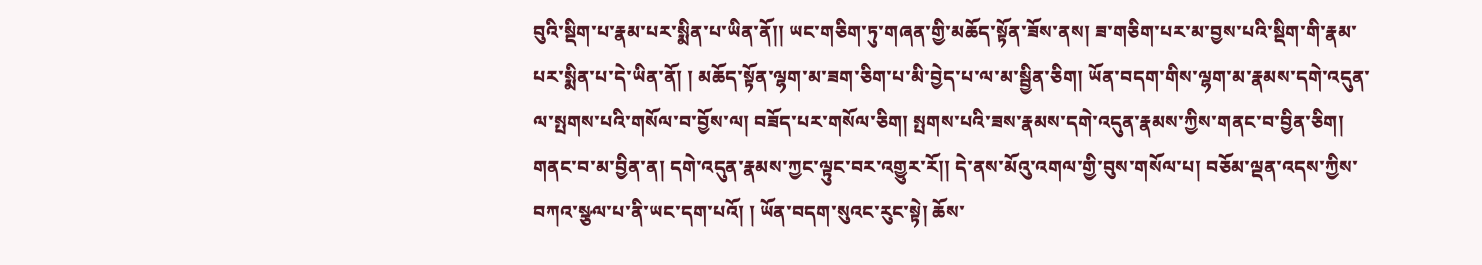བུའི་སྡིག་པ་རྣམ་པར་སྨིན་པ་ཡིན་ནོ།། ཡང་གཅིག་ཏུ་གཞན་གྱི་མཆོད་སྟོན་ཟོས་ནས། ཟ་གཅིག་པར་མ་བྱས་པའི་སྡིག་གི་རྣམ་པར་སྨིན་པ་དེ་ཡིན་ནོ། ། མཆོད་སྟོན་ལྷག་མ་ཟག་ཅིག་པ་མི་བྱེད་པ་ལ་མ་སྦྱིན་ཅིག། ཡོན་བདག་གིས་ལྷག་མ་རྣམས་དགེ་འདུན་ལ་སྤགས་པའི་གསོལ་བ་བྱོས་ལ། བཟོད་པར་གསོལ་ཅིག། སྤགས་པའི་ཟས་རྣམས་དགེ་འདུན་རྣམས་ཀྱིས་གནང་བ་བྱིན་ཅིག། གནང་བ་མ་བྱིན་ན། དགེ་འདུན་རྣམས་ཀྱང་ལྟུང་བར་འགྱུར་རོ།། དེ་ནས་མོའུ་འགལ་གྱི་བུས་གསོལ་པ། བཅོམ་ལྡན་འདས་ཀྱིས་བཀའ་སྩལ་པ་ནི་ཡང་དག་པའོ། ། ཡོན་བདག་སུའང་རུང་སྟེ། ཆོས་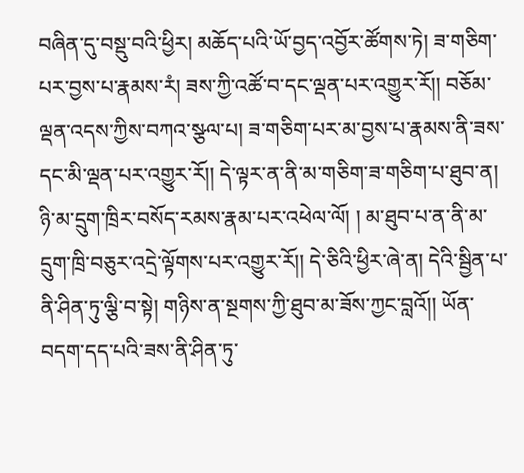བཞིན་དུ་བསྡུ་བའི་ཕྱིར། མཆོད་པའི་ཡོ་བྱད་འབྱོར་ཚོགས་ཏེ། ཟ་གཅིག་པར་བྱས་པ་རྣམས་རཾ། ཟས་ཀྱི་འཚོ་བ་དང་ལྡན་པར་འགྱུར་རོ།། བཅོམ་ལྡན་འདས་ཀྱིས་བཀའ་སྩལ་པ། ཟ་གཅིག་པར་མ་བྱས་པ་རྣམས་ནི་ཟས་དང་མི་ལྡན་པར་འགྱུར་རོ།། དེ་ལྟར་ན་ནི་མ་གཅིག་ཟ་གཅིག་པ་ཐུབ་ན། ཉི་མ་དྲུག་ཁྲིར་བསོད་རམས་རྣམ་པར་འཕེལ་ལོ། ། མ་ཐུབ་པ་ན་ནི་མ་དྲུག་ཁྲི་བཅུར་འདྲེ་ལྟོགས་པར་འགྱུར་རོ།། དེ་ཅིའི་ཕྱིར་ཞེ་ན། དེའི་སྦྱིན་པ་ནི་ཤིན་ཏུ་ལྕི་བ་སྟེ། གཉིས་ན་སྔགས་ཀྱི་ཐུབ་མ་ཟོས་ཀྱང་བླའོ།། ཡོན་བདག་དད་པའི་ཟས་ནི་ཤིན་ཏུ་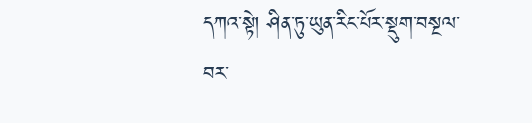དཀའ་སྟེ། ཤིན་ཏུ་ཡུན་རིང་པོར་སྡུག་བསྔལ་བར་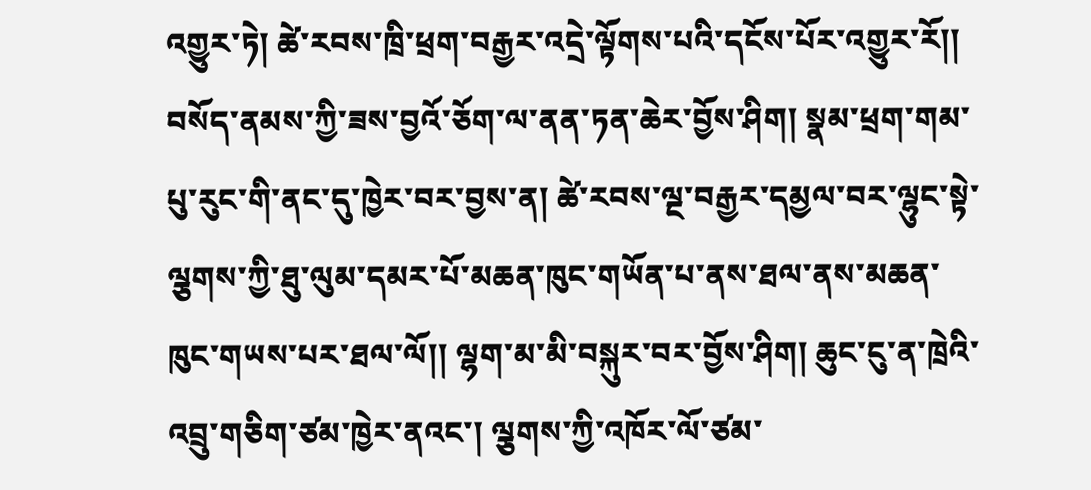འགྱུར་ཏེ། ཚེ་རབས་ཁྲི་ཕྲག་བརྒྱར་འདྲེ་ལྟོགས་པའི་དངོས་པོར་འགྱུར་རོ།། བསོད་ནམས་ཀྱི་ཟས་བྱའོ་ཅོག་ལ་ནན་ཏན་ཆེར་བྱོས་ཤིག། སྣམ་ཕྲག་གམ་པུ་རུང་གི་ནང་དུ་ཁྱེར་བར་བྱས་ན། ཚེ་རབས་ལྔ་བརྒྱར་དམྱལ་བར་ལྷུང་སྟེ་ལྕགས་ཀྱི་ཐུ་ལུམ་དམར་པོ་མཆན་ཁུང་གཡོན་པ་ནས་ཐལ་ནས་མཆན་ཁུང་གཡས་པར་ཐལ་ལོ།། ལྷག་མ་མི་བསྐུར་བར་བྱོས་ཤིག། ཆུང་ངུ་ན་ཁྲེའི་འབྲུ་གཅིག་ཙམ་ཁྱེར་ནའང་། ལྕགས་ཀྱི་འཁོར་ལོ་ཙམ་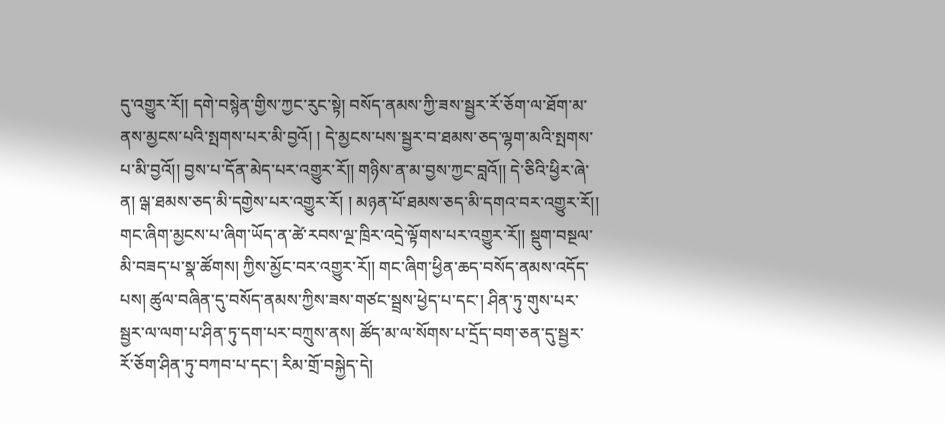དུ་འགྱུར་རོ།། དགེ་བསྙེན་གྱིས་ཀྱང་རུང་སྟེ། བསོད་ནམས་ཀྱི་ཟས་སྦྱར་རོ་ཅོག་ལ་ཐོག་མ་ནས་མྱངས་པའི་སྤགས་པར་མི་བྱའོ། ། དེ་མྱངས་པས་སྦྱར་བ་ཐམས་ཅད་ལྷག་མའི་སྤགས་པ་མི་བྱའོ།། བྱས་པ་དོན་མེད་པར་འགྱུར་རོ།། གཉིས་ན་མ་བྱས་ཀྱང་བླའོ།། དེ་ཅིའི་ཕྱིར་ཞེ་ན། ལྒ་ཐམས་ཅད་མི་དགྱེས་པར་འགྱུར་རོ། ། མཉན་པོ་ཐམས་ཅད་མི་དགའ་བར་འགྱུར་རོ།། གང་ཞིག་མྱངས་པ་ཞིག་ཡོད་ན་ཚེ་རབས་ལྔ་ཁྲིར་འདྲེ་ལྟོགས་པར་འགྱུར་རོ།། སྡུག་བསྔལ་མི་བཟད་པ་སྣ་ཚོགས། ཀྱིས་མྱོང་བར་འགྱུར་རོ།། གང་ཞིག་ཕྱིན་ཆད་བསོད་ནམས་འདོད་པས། ཚུལ་བཞིན་དུ་བསོད་ནམས་ཀྱིས་ཟས་གཙང་སྦྲས་ཕྱེད་པ་དང་། ཤིན་ཏུ་གུས་པར་སྦྱར་ལ་ལག་པ་ཤིན་ཏུ་དག་པར་བཀྲུས་ནས། ཚོད་མ་ལ་སོགས་པ་དྲོད་བག་ཅན་དུ་སྦྱར་རོ་ཅོག་ཤིན་ཏུ་བཀབ་པ་དང་། རིམ་གྲོ་བསྐྱེད་དེ།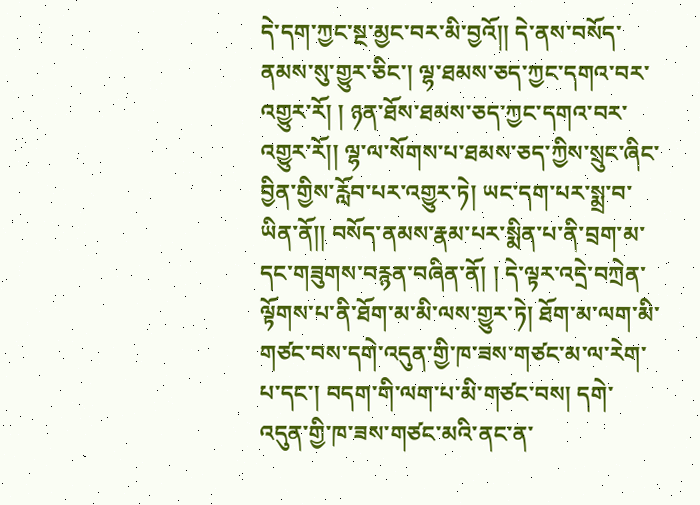དེ་དག་ཀྱང་སྔ་མྱང་བར་མི་བྱའོ།། དེ་ནས་བསོད་ནམས་སུ་གྱུར་ཅིང་། ལྷ་ཐམས་ཅད་ཀྱང་དགའ་བར་འགྱུར་རོ། ། ཉན་ཐོས་ཐམས་ཅད་ཀྱང་དགའ་བར་འགྱུར་རོ།། ལྷ་ལ་སོགས་པ་ཐམས་ཅད་ཀྱིས་སྲུང་ཞིང་བྱིན་གྱིས་རློབ་པར་འགྱུར་ཏེ། ཡང་དག་པར་སྨྲ་བ་ཡིན་ནོ།། བསོད་ནམས་རྣམ་པར་སྨིན་པ་ནི་བྲག་མ་དང་གཟུགས་བརྙན་བཞིན་ནོ། ། དེ་ལྟར་འདྲེ་བཀྲེན་ལྟོགས་པ་ནི་ཐོག་མ་མི་ལས་གྱུར་ཏེ། ཐོག་མ་ལག་མི་གཙང་བས་དགེ་འདུན་གྱི་ཁ་ཟས་གཙང་མ་ལ་རེག་པ་དང་། བདག་གི་ལག་པ་མི་གཙང་བས། དགེ་འདུན་གྱི་ཁ་ཟས་གཙང་མའི་ནང་ན་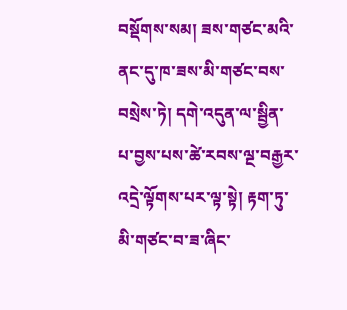བསྡོགས་སམ། ཟས་གཙང་མའི་ནང་དུ་ཁ་ཟས་མི་གཙང་བས་བསྲེས་ཏེ། དགེ་འདུན་ལ་སྦྱིན་པ་བྱས་པས་ཚེ་རབས་ལྔ་བརྒྱར་འདྲེ་ལྟོགས་པར་ལྟ་སྟེ། རྟག་ཏུ་མི་གཙང་བ་ཟ་ཞིང་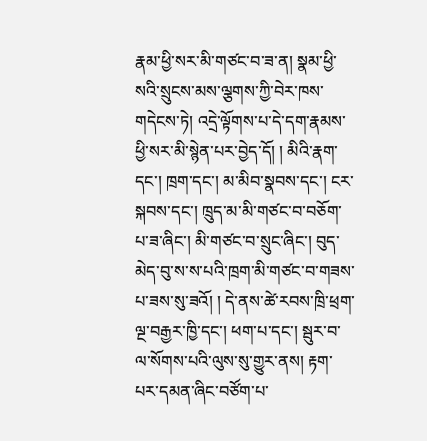རྣམ་ཕྱི་སར་མི་གཙང་བ་ཟ་ན། སྣམ་ཕྱི་སའི་སྲུངས་མས་ལྕགས་ཀྱི་བེར་ཁས་གདེངས་ཏེ། འདྲེ་ལྟོགས་པ་དེ་དག་རྣམས་ཕྱི་སར་མི་སྙེན་པར་བྱེད་དོ། ། མིའི་རྣག་དང་། ཁྲག་དང་། མ་མིབ་སྣབས་དང་། ངར་སྐབས་དང་། ཁྲུད་མ་མི་གཙང་བ་བཅོག་པ་ཟ་ཞིང་། མི་གཙང་བ་སྲུང་ཞིང་། བུད་མེད་བུ་ས་ས་པའི་ཁྲག་མི་གཙང་བ་གཟས་པ་ཟས་སུ་ཟའོ། ། དེ་ནས་ཚེ་རབས་ཁྲི་ཕྲག་ལྔ་བརྒྱར་ཁྱི་དང་། ཕག་པ་དང་། སྦུར་བ་ལ་སོགས་པའི་ལུས་སུ་གྱུར་ནས། རྟག་པར་དམན་ཞིང་བཙོག་པ་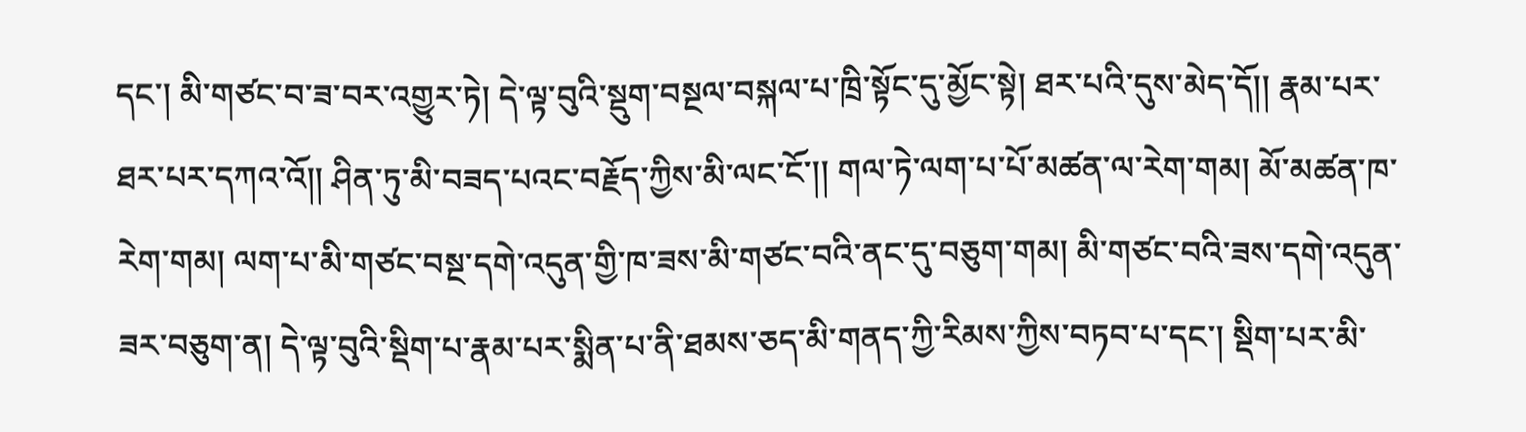དང་། མི་གཙང་བ་ཟ་བར་འགྱུར་ཏེ། དེ་ལྟ་བུའི་སྡུག་བསྔལ་བསྐལ་པ་ཁྲི་སྟོང་དུ་མྱོང་སྟེ། ཐར་པའི་དུས་མེད་དོ།། རྣམ་པར་ཐར་པར་དཀའ་འོ།། ཤིན་ཏུ་མི་བཟད་པའང་བརྗོད་ཀྱིས་མི་ལང་ངོ་།། གལ་ཏེ་ལག་པ་པོ་མཚན་ལ་རེག་གམ། མོ་མཚན་ཁ་རེག་གམ། ལག་པ་མི་གཙང་བསྔ་དགེ་འདུན་གྱི་ཁ་ཟས་མི་གཙང་བའི་ནང་དུ་བཅུག་གམ། མི་གཙང་བའི་ཟས་དགེ་འདུན་ཟར་བཅུག་ན། དེ་ལྟ་བུའི་སྡིག་པ་རྣམ་པར་སྨིན་པ་ནི་ཐམས་ཅད་མི་གནད་ཀྱི་རིམས་ཀྱིས་བཏབ་པ་དང་། སྡིག་པར་མི་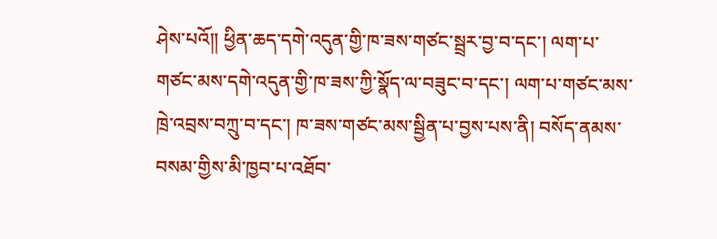ཤེས་པའོ།། ཕྱིན་ཆད་དགེ་འདུན་གྱི་ཁ་ཟས་གཙང་སྦྲར་བྱ་བ་དང་། ལག་པ་གཙང་མས་དགེ་འདུན་གྱི་ཁ་ཟས་ཀྱི་སྣོད་ལ་བཟུང་བ་དང་། ལག་པ་གཙང་མས་ཁྲེ་འབྲས་བཀྲུ་བ་དང་། ཁ་ཟས་གཙང་མས་སྦྱིན་པ་བྱས་པས་ནི། བསོད་ནམས་བསམ་གྱིས་མི་ཁྱབ་པ་འཐོབ་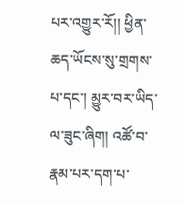པར་འགྱུར་རོ།། ཕྱིན་ཆད་ཡོངས་སུ་གྲགས་པ་དང་། མྱུར་བར་ཡིད་ལ་ཟུང་ཞིག། འཚོ་བ་རྣམ་པར་དག་པ་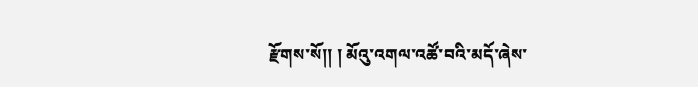རྫོགས་སོ།། ། མོའུ་འགལ་འཚོ་བའི་མདོ་ཞེས་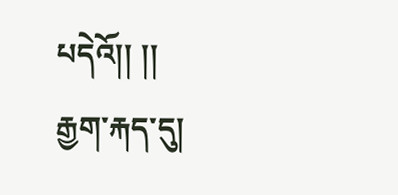པདེའོ།། །། རྒྱག་རྐད་དུ།